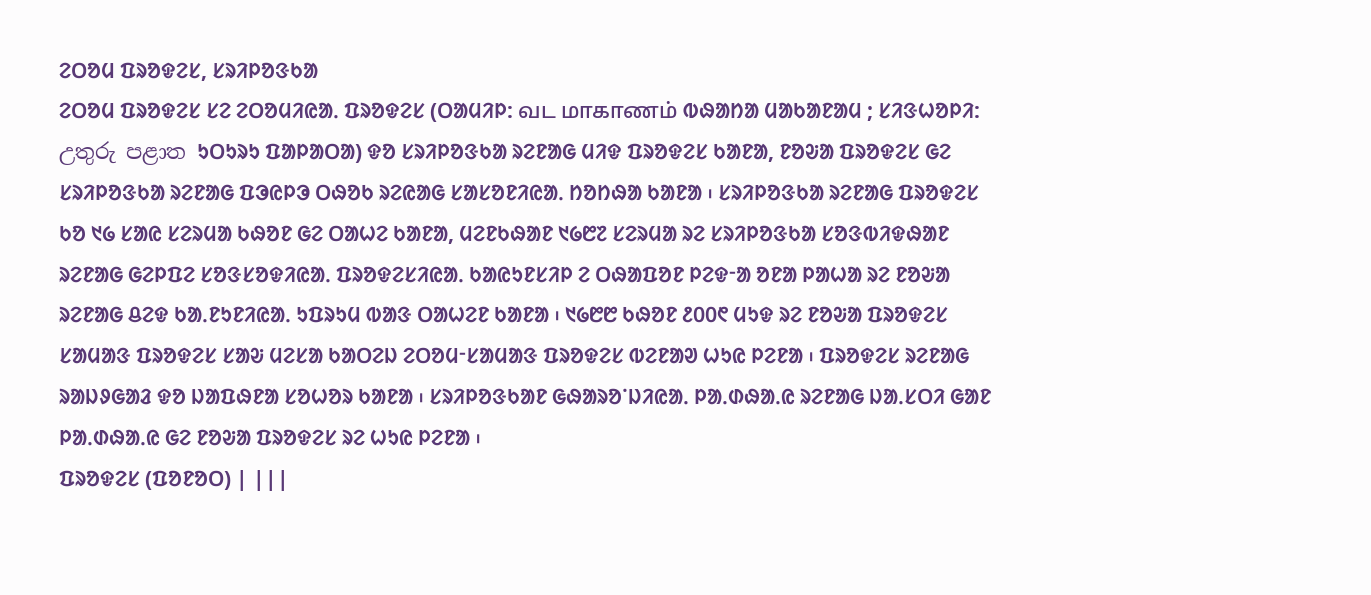ᱮᱛᱚᱢ ᱯᱨᱚᱫᱮᱥ, ᱥᱨᱤᱞᱚᱝᱠᱟ
ᱮᱛᱚᱢ ᱯᱨᱚᱫᱮᱥ ᱥᱮ ᱮᱛᱚᱢᱤᱭᱟᱹ ᱯᱨᱚᱫᱮᱥ (ᱛᱟᱢᱤᱞ: வட மாகாணம் ᱵᱷᱟᱴᱟ ᱢᱟᱠᱟᱱᱟᱢ ; ᱥᱤᱝᱦᱚᱞᱤ: උතුරු පළාත ᱩᱛᱩᱨᱩ ᱯᱟᱞᱟᱛᱟ) ᱫᱚ ᱥᱨᱤᱞᱚᱝᱠᱟ ᱨᱮᱱᱟᱜ ᱢᱤᱫ ᱯᱨᱚᱫᱮᱥ ᱠᱟᱱᱟ, ᱱᱚᱶᱟ ᱯᱨᱚᱫᱮᱥ ᱜᱮ ᱥᱨᱤᱞᱚᱝᱠᱟ ᱨᱮᱱᱟᱜ ᱯᱳᱭᱞᱳ ᱛᱷᱚᱠ ᱨᱮᱭᱟᱜ ᱥᱟᱥᱚᱱᱤᱭᱟᱹ ᱴᱚᱴᱷᱟ ᱠᱟᱱᱟ ᱾ ᱥᱨᱤᱞᱚᱝᱠᱟ ᱨᱮᱱᱟᱜ ᱯᱨᱚᱫᱮᱥ ᱠᱚ ᱑᱙ ᱥᱟᱭ ᱥᱮᱨᱢᱟ ᱠᱷᱚᱱ ᱜᱮ ᱛᱟᱦᱮ ᱠᱟᱱᱟ, ᱢᱮᱱᱠᱷᱟᱱ ᱑᱙᱘᱗ ᱥᱮᱨᱢᱟ ᱨᱮ ᱥᱨᱤᱞᱚᱝᱠᱟ ᱥᱚᱝᱵᱤᱫᱷᱟᱱ ᱨᱮᱱᱟᱜ ᱜᱮᱞᱯᱮ ᱥᱚᱝᱥᱚᱫᱤᱭᱟᱹ ᱯᱨᱚᱫᱮᱥᱤᱭᱟᱹ ᱠᱟᱭᱩᱱᱥᱤᱞ ᱮ ᱛᱷᱟᱯᱚᱱ ᱞᱮᱫᱼᱟ ᱚᱱᱟ ᱞᱟᱦᱟ ᱨᱮ ᱱᱚᱶᱟ ᱨᱮᱱᱟᱜ ᱪᱮᱫ ᱠᱟᱹᱱᱩᱱᱤᱭᱟᱹ ᱩᱯᱨᱩᱢ ᱵᱟᱝ ᱛᱟᱦᱮᱱ ᱠᱟᱱᱟ ᱾ ᱑᱙᱘᱘ ᱠᱷᱚᱱ ᱒᱐᱐᱖ ᱢᱩᱫ ᱨᱮ ᱱᱚᱶᱟ ᱯᱨᱚᱫᱮᱥ ᱥᱟᱢᱟᱝ ᱯᱨᱚᱫᱮᱥ ᱥᱟᱶ ᱢᱮᱥᱟ ᱠᱟᱛᱮᱡ ᱮᱛᱚᱢᱼᱥᱟᱢᱟᱝ ᱯᱨᱚᱫᱮᱥ ᱵᱮᱱᱟᱣ ᱦᱩᱭ ᱞᱮᱱᱟ ᱾ ᱯᱨᱚᱫᱮᱥ ᱨᱮᱱᱟᱜ ᱨᱟᱡᱽᱜᱟᱲ ᱫᱚ ᱡᱟᱯᱷᱱᱟ ᱥᱚᱦᱚᱨ ᱠᱟᱱᱟ ᱾ ᱥᱨᱤᱞᱚᱝᱠᱟᱱ ᱜᱷᱟᱨᱚᱸᱡᱤᱭᱟᱹ ᱞᱟᱹᱰᱷᱟᱹᱭ ᱨᱮᱱᱟᱜ ᱡᱟᱹᱥᱛᱤ ᱜᱟᱱ ᱞᱟᱹᱰᱷᱟᱹᱭ ᱜᱮ ᱱᱚᱶᱟ ᱯᱨᱚᱫᱮᱥ ᱨᱮ ᱦᱩᱭ ᱞᱮᱱᱟ ᱾
ᱯᱨᱚᱫᱮᱥ (ᱯᱚᱱᱚᱛ) | |||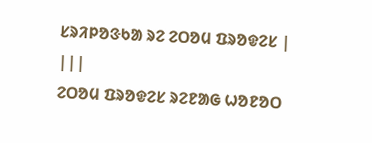ᱥᱨᱤᱞᱚᱝᱠᱟ ᱨᱮ ᱮᱛᱚᱢ ᱯᱨᱚᱫᱮᱥ | |||
ᱮᱛᱚᱢ ᱯᱨᱚᱫᱮᱥ ᱨᱮᱱᱟᱜ ᱦᱚᱱᱚᱛ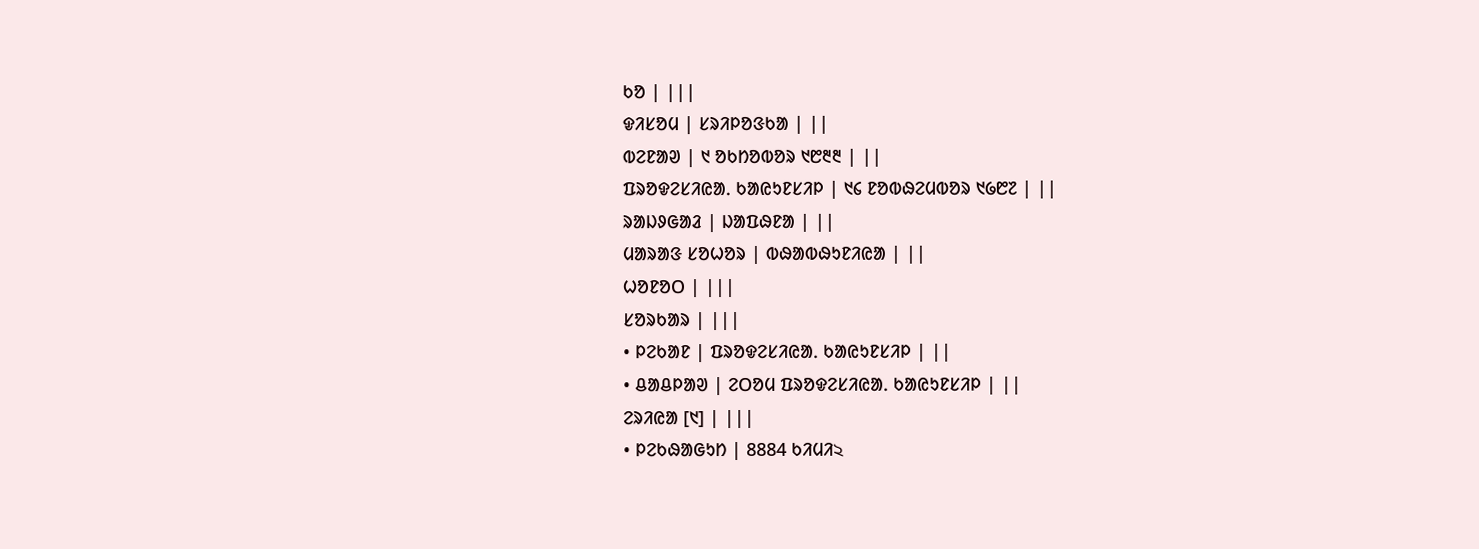ᱠᱚ | |||
ᱫᱤᱥᱚᱢ | ᱥᱨᱤᱞᱚᱝᱠᱟ | ||
ᱵᱮᱱᱟᱣ | ᱑ ᱚᱠᱴᱚᱵᱚᱨ ᱑᱘᱓᱓ | ||
ᱯᱨᱚᱫᱮᱥᱤᱭᱟᱹ ᱠᱟᱭᱩᱱᱥᱤᱞ | ᱑᱔ ᱱᱚᱵᱷᱮᱢᱵᱚᱨ ᱑᱙᱘᱗ | ||
ᱨᱟᱡᱽᱜᱟᱲ | ᱡᱟᱯᱷᱱᱟ | ||
ᱢᱟᱨᱟᱝ ᱥᱚᱦᱚᱨ | ᱵᱷᱟᱵᱷᱩᱱᱤᱭᱟ | ||
ᱦᱚᱱᱚᱛ | |||
ᱥᱚᱨᱠᱟᱨ | |||
• ᱞᱮᱠᱟᱱ | ᱯᱨᱚᱫᱮᱥᱤᱭᱟᱹ ᱠᱟᱭᱩᱱᱥᱤᱞ | ||
• ᱪᱟᱪᱞᱟᱣ | ᱮᱛᱚᱢ ᱯᱨᱚᱫᱮᱥᱤᱭᱟᱹ ᱠᱟᱭᱩᱱᱥᱤᱞ | ||
ᱮᱨᱤᱭᱟ [᱑] | |||
• ᱞᱮᱠᱷᱟᱜᱩᱴ | 8884 ᱠᱤᱢᱤ২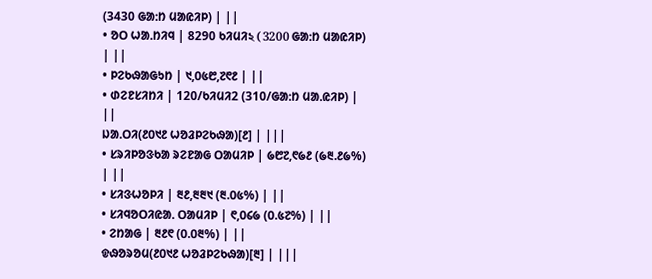(3430 ᱜᱟᱺᱴ ᱢᱟᱭᱤᱞ) | ||
• ᱚᱛ ᱦᱟᱹᱴᱤᱧ | 8290 ᱠᱤᱢᱤ২ (3200 ᱜᱟᱺᱴ ᱢᱟᱭᱤᱞ) | ||
• ᱞᱮᱠᱷᱟᱜᱩᱴ | ᱑,᱐᱕᱘,᱗᱖᱒ | ||
• ᱰᱮᱱᱥᱤᱴᱤ | 120/ᱠᱤᱢᱤ2 (310/ᱜᱟᱺᱴ ᱢᱟᱹᱭᱤᱞ) | ||
ᱡᱟᱹᱛᱤ(᱒᱐᱑᱒ ᱦᱚᱲᱞᱮᱠᱷᱟ)[᱒] | |||
• ᱥᱨᱤᱞᱚᱝᱠᱟ ᱨᱮᱱᱟᱜ ᱛᱟᱢᱤᱞ | ᱙᱘᱗,᱖᱙᱒ (᱙᱓.᱒᱙%) | ||
• ᱥᱤᱝᱦᱚᱞᱤ | ᱓᱒,᱓᱓᱑ (᱓.᱐᱕%) | ||
• ᱥᱤᱧᱚᱛᱤᱭᱟᱹ ᱛᱟᱢᱤᱞ | ᱖,᱐᱔᱙ (᱐.᱕᱗%) | ||
• ᱮᱴᱟᱜ | ᱓᱒᱖ (᱐.᱐᱓%) | ||
ᱫᱷᱚᱨᱚᱢ(᱒᱐᱑᱒ ᱦᱚᱲᱞᱮᱠᱷᱟ)[᱓] | |||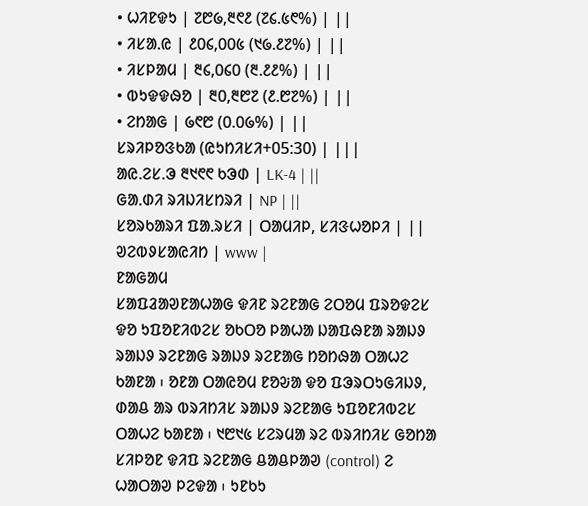• ᱦᱤᱱᱫᱩ | ᱗᱘᱙,᱓᱖᱒ (᱗᱔.᱕᱖%) | ||
• ᱤᱥᱟᱹᱭ | ᱒᱐᱔,᱐᱐᱕ (᱑᱙.᱒᱗%) | ||
• ᱤᱥᱞᱟᱢ | ᱓᱔,᱐᱔᱐ (᱓.᱒᱒%) | ||
• ᱵᱩᱫᱫᱷᱚ | ᱓᱐,᱓᱘᱗ (᱒.᱘᱗%) | ||
• ᱮᱴᱟᱜ | ᱙᱖᱘ (᱐.᱐᱙%) | ||
ᱥᱨᱤᱞᱚᱝᱠᱟ (ᱭᱩᱴᱤᱥᱤ+05:30) | |||
ᱟᱭ.ᱮᱥ.ᱳ ᱓᱑᱖᱖ ᱠᱳᱰ | LK-4 | ||
ᱜᱟᱹᱰᱤ ᱨᱤᱡᱤᱥᱴᱨᱤ | NP | ||
ᱥᱚᱨᱠᱟᱨᱤ ᱯᱟᱹᱨᱥᱤ | ᱛᱟᱢᱤᱞ, ᱥᱤᱝᱦᱚᱞᱤ | ||
ᱣᱮᱵᱽᱥᱟᱭᱤᱴ | www |
ᱱᱟᱜᱟᱢ
ᱥᱟᱯᱲᱟᱣᱱᱟᱦᱟᱜ ᱫᱤᱱ ᱨᱮᱱᱟᱜ ᱮᱛᱚᱢ ᱯᱨᱚᱫᱮᱥ ᱫᱚ ᱩᱯᱚᱱᱤᱵᱮᱥ ᱚᱠᱛᱚ ᱞᱟᱦᱟ ᱡᱟᱯᱷᱱᱟ ᱨᱟᱡᱽ ᱨᱟᱡᱽ ᱨᱮᱱᱟᱜ ᱨᱟᱡᱽ ᱨᱮᱱᱟᱜ ᱴᱚᱴᱷᱟ ᱛᱟᱦᱮ ᱠᱟᱱᱟ ᱾ ᱚᱱᱟ ᱛᱟᱭᱚᱢ ᱱᱚᱶᱟ ᱫᱚ ᱯᱳᱨᱛᱩᱜᱤᱡᱽ, ᱰᱟᱪ ᱟᱨ ᱵᱨᱤᱴᱤᱥ ᱨᱟᱡᱽ ᱨᱮᱱᱟᱜ ᱩᱯᱚᱱᱤᱵᱮᱥ ᱛᱟᱦᱮ ᱠᱟᱱᱟ ᱾ ᱑᱘᱑᱕ ᱥᱮᱨᱢᱟ ᱨᱮ ᱵᱨᱤᱴᱤᱥ ᱜᱚᱴᱟ ᱥᱤᱞᱚᱱ ᱫᱤᱯ ᱨᱮᱱᱟᱜ ᱪᱟᱪᱞᱟᱣ (control) ᱮ ᱦᱟᱛᱟᱣ ᱞᱮᱫᱟ ᱾ ᱩᱱᱠᱩ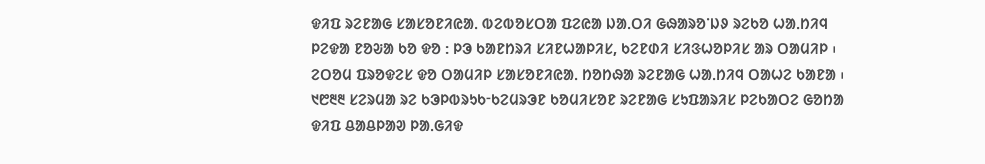ᱫᱤᱯ ᱨᱮᱱᱟᱜ ᱥᱟᱥᱚᱱᱤᱭᱟᱹ ᱵᱮᱵᱚᱥᱛᱟ ᱯᱮᱭᱟ ᱡᱟᱹᱛᱤ ᱜᱷᱟᱨᱚᱸᱡᱽ ᱨᱮᱠᱚ ᱦᱟᱹᱴᱤᱧ ᱞᱮᱫᱟ ᱱᱚᱶᱟ ᱠᱚ ᱫᱚ : ᱞᱳ ᱠᱟᱱᱴᱨᱤ ᱥᱤᱱᱦᱟᱞᱤᱥ, ᱠᱮᱱᱰᱤ ᱥᱤᱝᱦᱚᱞᱤᱥ ᱟᱨ ᱛᱟᱢᱤᱞ ᱾ ᱮᱛᱚᱢ ᱯᱨᱚᱫᱮᱥ ᱫᱚ ᱛᱟᱢᱤᱞ ᱥᱟᱥᱚᱱᱤᱭᱟᱹ ᱴᱚᱴᱷᱟ ᱨᱮᱱᱟᱜ ᱦᱟᱹᱴᱤᱧ ᱛᱟᱦᱮ ᱠᱟᱱᱟ ᱾ ᱑᱘᱓᱓ ᱥᱮᱨᱢᱟ ᱨᱮ ᱠᱳᱞᱵᱨᱩᱠᱼᱠᱮᱢᱨᱳᱱ ᱠᱚᱢᱤᱥᱚᱱ ᱨᱮᱱᱟᱜ ᱥᱩᱯᱟᱨᱤᱥ ᱞᱮᱠᱟᱛᱮ ᱜᱚᱴᱟ ᱫᱤᱯ ᱪᱟᱪᱞᱟᱣ ᱞᱟᱹᱜᱤᱫ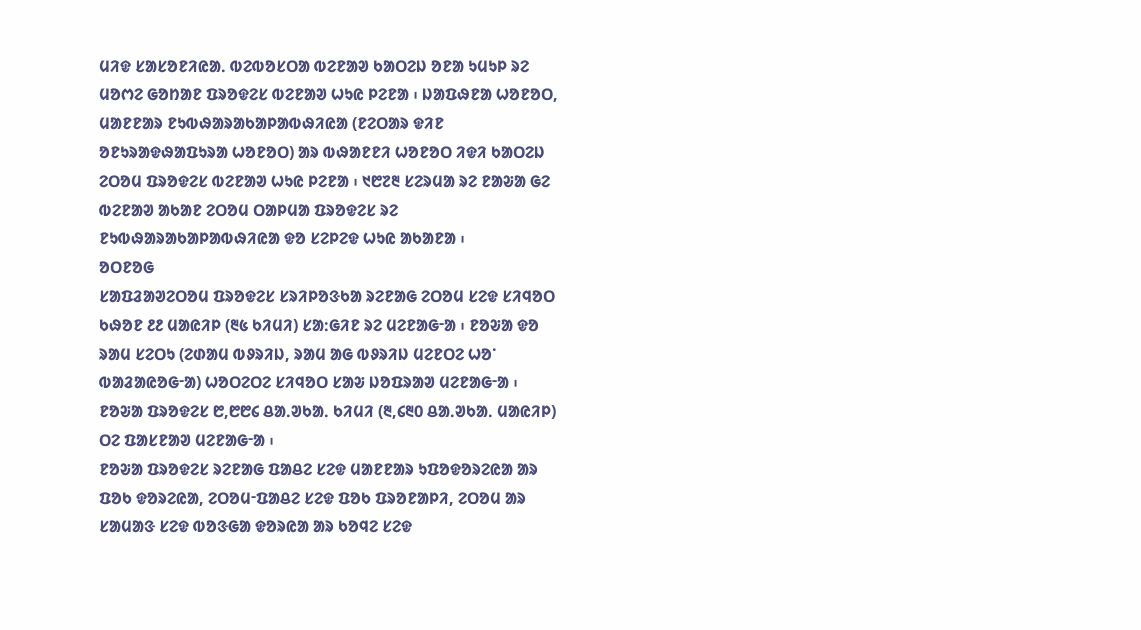ᱢᱤᱫ ᱥᱟᱥᱚᱱᱤᱭᱟᱹ ᱵᱮᱵᱚᱥᱛᱟ ᱵᱮᱱᱟᱣ ᱠᱟᱛᱮᱡ ᱚᱱᱟ ᱩᱢᱩᱞ ᱨᱮ ᱢᱚᱬᱮ ᱜᱚᱴᱟᱱ ᱯᱨᱚᱫᱮᱥ ᱵᱮᱱᱟᱣ ᱦᱩᱭ ᱞᱮᱱᱟ ᱾ ᱡᱟᱯᱷᱱᱟ ᱦᱚᱱᱚᱛ, ᱢᱟᱱᱱᱟᱨ ᱱᱩᱵᱷᱟᱨᱟᱠᱟᱞᱟᱵᱷᱤᱭᱟ (ᱱᱮᱛᱟᱨ ᱫᱤᱱ ᱚᱱᱩᱨᱟᱫᱷᱟᱯᱩᱨᱟ ᱦᱚᱱᱚᱛ) ᱟᱨ ᱵᱷᱟᱱᱱᱤ ᱦᱚᱱᱚᱛ ᱤᱫᱤ ᱠᱟᱛᱮᱡ ᱮᱛᱚᱢ ᱯᱨᱚᱫᱮᱥ ᱵᱮᱱᱟᱣ ᱦᱩᱭ ᱞᱮᱱᱟ ᱾ ᱑᱘᱗᱓ ᱥᱮᱨᱢᱟ ᱨᱮ ᱱᱟᱶᱟ ᱜᱮ ᱵᱮᱱᱟᱣ ᱟᱠᱟᱱ ᱮᱛᱚᱢ ᱛᱟᱞᱢᱟ ᱯᱨᱚᱫᱮᱥ ᱨᱮ ᱱᱩᱵᱷᱟᱨᱟᱠᱟᱞᱟᱵᱷᱤᱭᱟ ᱫᱚ ᱥᱮᱞᱮᱫ ᱦᱩᱭ ᱟᱠᱟᱱᱟ ᱾
ᱚᱛᱱᱚᱜ
ᱥᱟᱯᱲᱟᱣᱮᱛᱚᱢ ᱯᱨᱚᱫᱮᱥ ᱥᱨᱤᱞᱚᱝᱠᱟ ᱨᱮᱱᱟᱜ ᱮᱛᱚᱢ ᱥᱮᱫ ᱥᱤᱧᱚᱛ ᱠᱷᱚᱱ ᱒᱒ ᱢᱟᱭᱤᱞ (᱓᱕ ᱠᱤᱢᱤ) ᱥᱟᱺᱜᱤᱱ ᱨᱮ ᱢᱮᱱᱟᱜᱼᱟ ᱾ ᱱᱚᱶᱟ ᱫᱚ ᱨᱟᱢ ᱥᱮᱛᱩ (ᱮᱰᱟᱢ ᱵᱽᱨᱤᱡ, ᱨᱟᱢ ᱟᱜ ᱵᱽᱨᱤᱡ ᱢᱮᱱᱛᱮ ᱦᱚᱸ ᱵᱟᱲᱟᱭᱚᱜᱼᱟ) ᱦᱚᱛᱮᱛᱮ ᱥᱤᱧᱚᱛ ᱥᱟᱶ ᱡᱚᱯᱨᱟᱣ ᱢᱮᱱᱟᱜᱼᱟ ᱾ ᱱᱚᱶᱟ ᱯᱨᱚᱫᱮᱥ ᱘,᱘᱘᱔ ᱪᱟᱹᱣᱠᱟᱹ ᱠᱤᱢᱤ (᱓,᱔᱓᱐ ᱪᱟᱹᱣᱠᱟᱹ ᱢᱟᱭᱤᱞ) ᱛᱮ ᱯᱟᱥᱱᱟᱣ ᱢᱮᱱᱟᱜᱼᱟ ᱾
ᱱᱚᱶᱟ ᱯᱨᱚᱫᱮᱥ ᱨᱮᱱᱟᱜ ᱯᱟᱪᱮ ᱥᱮᱫ ᱢᱟᱱᱱᱟᱨ ᱩᱯᱚᱫᱚᱨᱮᱭᱟ ᱟᱨ ᱯᱚᱠ ᱫᱚᱨᱮᱭᱟ, ᱮᱛᱚᱢᱼᱯᱟᱪᱮ ᱥᱮᱫ ᱯᱚᱠ ᱯᱨᱚᱱᱟᱞᱤ, ᱮᱛᱚᱢ ᱟᱨ ᱥᱟᱢᱟᱝ ᱥᱮᱫ ᱵᱚᱝᱜᱟ ᱫᱚᱨᱭᱟ ᱟᱨ ᱠᱚᱧᱮ ᱥᱮᱫ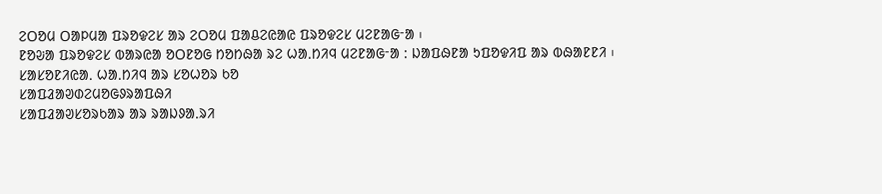ᱮᱛᱚᱢ ᱛᱟᱞᱢᱟ ᱯᱨᱚᱫᱮᱥ ᱟᱨ ᱮᱛᱚᱢ ᱯᱟᱪᱮᱭᱟᱭ ᱯᱨᱚᱫᱮᱥ ᱢᱮᱱᱟᱜᱼᱟ ᱾
ᱱᱚᱶᱟ ᱯᱨᱚᱫᱮᱥ ᱵᱟᱨᱭᱟ ᱚᱛᱱᱚᱜ ᱴᱚᱴᱷᱟ ᱨᱮ ᱦᱟᱹᱴᱤᱧ ᱢᱮᱱᱟᱜᱼᱟ : ᱡᱟᱯᱷᱱᱟ ᱩᱯᱚᱫᱤᱯ ᱟᱨ ᱵᱷᱟᱱᱱᱤ ᱾
ᱥᱟᱥᱚᱱᱤᱭᱟᱹ ᱦᱟᱹᱴᱤᱧ ᱟᱨ ᱥᱚᱦᱚᱨ ᱠᱚ
ᱥᱟᱯᱲᱟᱣᱰᱮᱢᱚᱜᱽᱨᱟᱯᱷᱤ
ᱥᱟᱯᱲᱟᱣᱥᱚᱨᱠᱟᱨ ᱟᱨ ᱨᱟᱡᱽᱟᱹᱨᱤ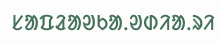ᱥᱟᱯᱲᱟᱣᱠᱟᱹᱣᱰᱤᱟᱹᱨᱤ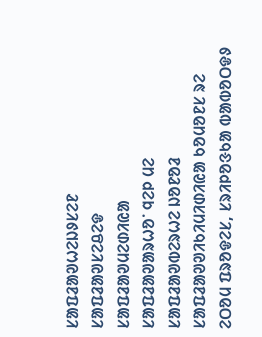ᱥᱟᱯᱲᱟᱣᱦᱮᱡᱽᱥᱮᱱ
ᱥᱟᱯᱲᱟᱣᱥᱮᱪᱮᱫ
ᱥᱟᱯᱲᱟᱣᱢᱮᱰᱤᱭᱟ
ᱥᱟᱯᱲᱟᱣᱟᱨᱦᱚᱸ ᱧᱮᱞ ᱢᱮ
ᱥᱟᱯᱲᱟᱣᱵᱮᱨᱦᱮ ᱡᱚᱱᱚᱲ
ᱥᱟᱯᱲᱟᱣᱣᱤᱠᱤᱢᱤᱰᱤᱭᱟ ᱠᱚᱢᱚᱱᱥ ᱨᱮ ᱮᱛᱚᱢ ᱯᱨᱚᱫᱮᱥ, ᱥᱨᱤᱞᱚᱝᱠᱟ ᱵᱟᱵᱚᱛᱫᱽ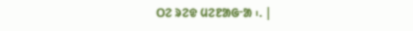ᱛᱮ ᱨᱮᱫ ᱢᱮᱱᱟᱜᱼᱟ ᱾. |